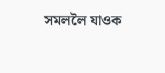সমললৈ যাওক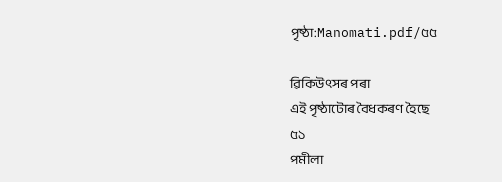পৃষ্ঠা:Manomati.pdf/৫৫

ৱিকিউৎসৰ পৰা
এই পৃষ্ঠাটোৰ বৈধকৰণ হৈছে
৫১
পমীলা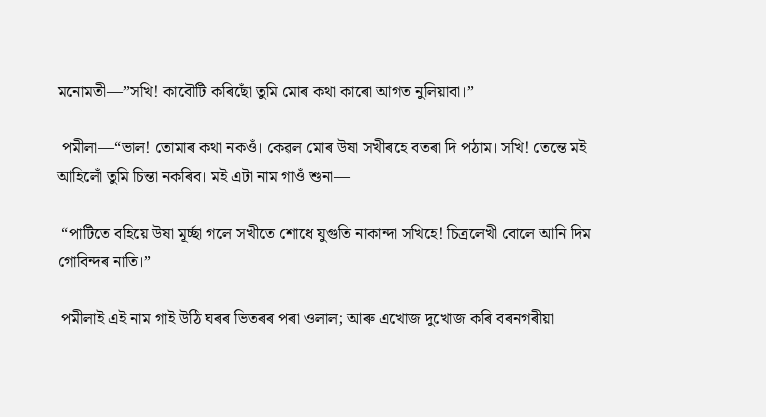মনোমতী—”সখি! কাবৌটি কৰিছোঁ তুমি মোৰ কথা কাৰো আগত নুলিয়াবা।”

 পমীলা—“ভাল! তোমাৰ কথা নকওঁ। কেৱল মোৰ উষা সখীৰহে বতৰা দি পঠাম। সখি! তেন্তে মই আহিলোঁ তুমি চিন্তা নকৰিব। মই এটা নাম গাওঁ শুনা—

 “পাটিতে বহিয়ে উষা মূৰ্চ্ছা গলে সখীতে শোধে যুগুতি নাকান্দা সখিহে! চিত্ৰলেখী বোলে আনি দিম গোবিন্দৰ নাতি।”

 পমীলাই এই নাম গাই উঠি ঘৰৰ ভিতৰৰ পৰা ওলাল; আৰু এখোজ দুখোজ কৰি বৰনগৰীয়া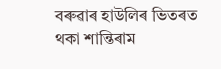বৰুৱাৰ হাউলিৰ ভিতৰত থকা শান্তিৰাম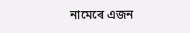নামেৰে এজন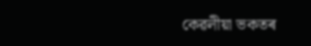কেৱলীয়া ভকতৰ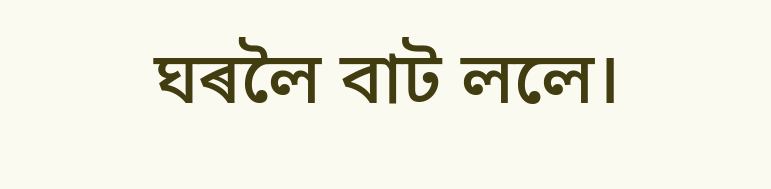ঘৰলৈ বাট ললে।